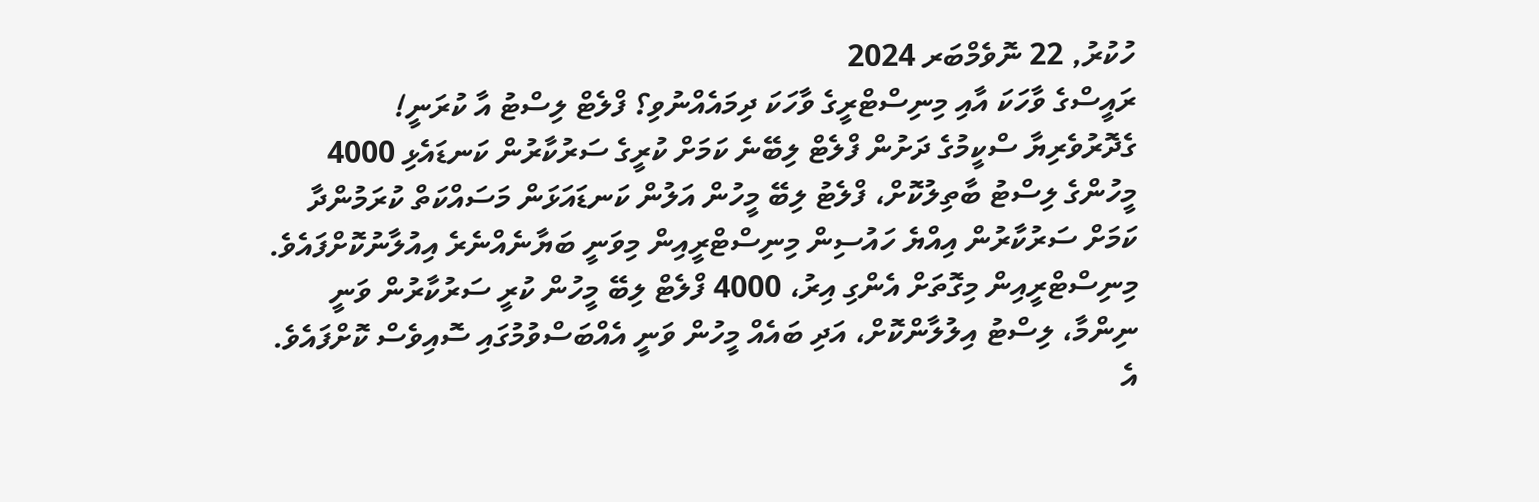ހުކުރު, 22 ނޮވެމްބަރ 2024
ރައީސްގެ ވާހަކަ އާއި މިނިސްޓްރީގެ ވާހަކަ ދިމައެއްނުވި؟ ފްލެޓް ލިސްޓު އާ ކުރަނީ!
ގެދޮރުވެރިޔާ ސްކީމުގެ ދަށުން ފްލެޓް ލިބޭނެ ކަމަށް ކުރީގެ ސަރުކާރުން ކަނޑައެޅި 4000 މީހުންގެ ލިސްޓު ބާތިލުކޮށް، ފްލެޓު ލިބޭ މީހުން އަލުން ކަނޑައަޅަން މަސައްކަތް ކުރަމުންދާ ކަމަށް ސަރުކާރުން އިއްޔެ ހައުސިން މިނިސްޓްރީއިން މިވަނީ ބަޔާނެއްނެރެ އިއުލާނުކޮށްފައެވެ.
މިނިސްޓްރީއިން މިގޮތަށް އެންގި އިރު، 4000 ފްލެޓް ލިބޭ މީހުން ކުރީ ސަރުކާރުން ވަނީ ނިންމާ، ލިސްޓު އިލުލާންކޮށް، އަދި ބައެއް މީހުން ވަނީ އެއްބަސްވުމުގައި ސޮއިވެސް ކޮށްފައެވެ. އެ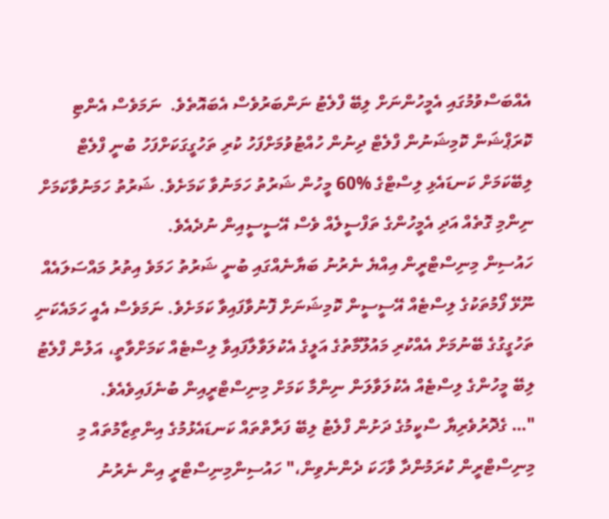އެއްބަސްވުމުގައި އެމީހުންނަށް ލިބޭ ފްލެޓު ނަންބަރުވެސް އެބައޮތެވެ.  ނަމަވެސް އެންޓި ކޮރަޕްޝަން ކޮމިޝަނުން ފްލެޓް ދިނުން ހުއްޓުވުމަށްފަހު ކުރި ތަހުގީގަކަށްފަހު ބުނީ ފްލެޓް ލިބޭކަމަށް ކަނޑައެޅި ލިސްޓްގެ %60 މީހުން ޝަރުތު ހަމަނުވާ ކަމަށެވެ. ޝަރުތު ހަމަނުވާކަމަށް ނިންމި ގޮތެއް އަދި އެމީހުންގެ ތަފްސީލެއް ވެސް އޭސީސީއިން ނުދެއެވެ.
ހައުސިން މިނިސްޓްރީން އިއްޔެ ނެރުނު ބަޔާނެއްގައި ބުނީ ޝަރުތު ހަމަވެ އިތުރު މައްސަލައެއް ނޫޅޭ ފޯމުތަކުގެ ލިސްޓެއް އޭސީސީން ކޮމިޝަނަށް ފޮނުވާފައިވާ ކަމަށެވެ. ނަމަވެސް އެއީ ހަމައެކަނި ތަހުގީގުގެ ބޭނުމަށް އެއްކުރި މައުލޫމާތުގެ އަލީގެ އެކުލަވާލާފައިވާ ލިސްޓެއް ކަމަށްވާތީ، އަލުން ފްލެޓު ލިބޭ މީހުންގެ ލިސްޓެއް އެކުލަވާލަން ނިންމާ ކަމަށް މިނިސްޓްރީއިން ބުނެފައިވެއެވެ.
"… ގެދޮރުވެރިޔާ ސްކީމުގެ ދަށުން ފްލެޓު ލިބޭ ފަރާތްތައް ކަނޑައެޅުމުގެ އިންތިޒާމުތައް މި މިނިސްޓްރީން ކުރަމުންދާ ވާހަކަ ދެންނެވިން،" ހައުސިންމިނިސްޓްރީ އިން ނެރުނު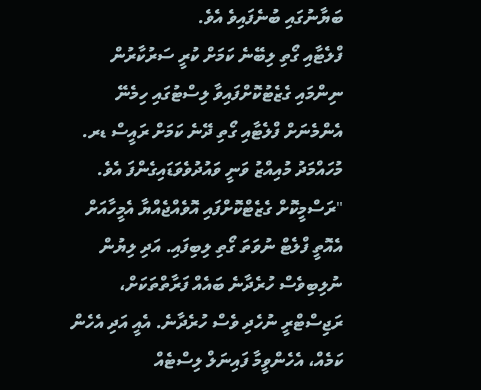ބަޔާނުގައި ބުނެފައިވެ އެވެ.
ފްލެޓާއި ގޯތި ލިބޭނެ ކަމަށް ކުރީ ސަރުކާރުން ނިންމައި ގެޒެޓުކޮށްފައިވާ ލިސްޓުގައި ހިމެނޭ އެންމެނަށް ފްލެޓާއި ގޯތި ދޭނެ ކަމަށް ރައީސް ޑރ. މުހައްމަދު މުއިއްޒު ވަނީ ވައުދުވެވަޑައިގެންފަ އެވެ.
"ރަސްމީކޮށް ގެޒެޓްކޮށްފައި އޮވެއްޖެއްޔާ އެމީހާއަށް އެއޮތީ ފްލެޓް ނުވަތަ ގޯތި ލިބިފައި. އަދި ލިޔުން ނުލިބިވެސް ހުރެދާނެ ބައެއް ފަރާތްތަކަށް، ރަޖިސްޓްރީ ނުހެދި ވެސް ހުރެދާނެ. އެއީ އަދި އެހެން ކަމެއް، އެހެންވީމާ ފައިނަލް ލިސްޓެއް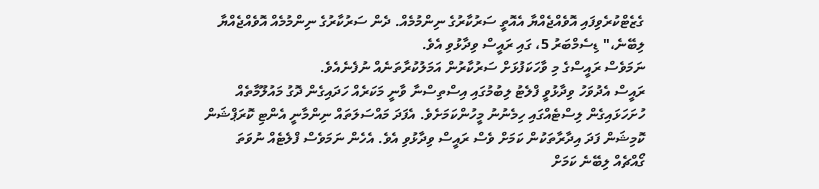ގެޒެޓްކުރެވިފައި އޮވެއްޖެއްޔާ އެއޮތީ ސަރުކާރުގެ ނިންމުމެއް. ދެން ސަރުކާރުގެ ނިންމުމެއް އޮވެއްޖެއްޔާ ލިބޭނެ،" ޑިސެމްބަރު 5، ގައި ރައީސް ވިދާޅުވި އެވެ.
ނަމަވެސް ރައީސްގެ މި ވާހަކަފުޅަށް ސަރުކާރުން އަމަލުކުރާތަނެއް ނުފެނެއެވެ.
ރައީސް އެދުވަހު ވިދާޅުވީ ފްލެޓު ލިބުމުގައި އިސްތިސްނާ ވާނީ މަކަރެއް ހަދައިގެން ދޮގު މައުލޫމާތެއް ހުށަހަޅައިގެން ލިސްޓެއްގައި ހިމެނުނު މީހުންކަމަށެވެ. އެފަދަ މައްސަލަތައް ނިންމާނީ އެންޓި ކޮރަޕްޝަން ކޮމިޝަން ފަދަ އިދާރާތަކުން ކަމަށް ވެސް ރައީސް ވިދާޅުވި އެވެ. އެހެން ނަމަވެސް ފްލެޓެއް ނުވަތަ ގޯއްޗެއް ލިބޭނެ ކަމަށް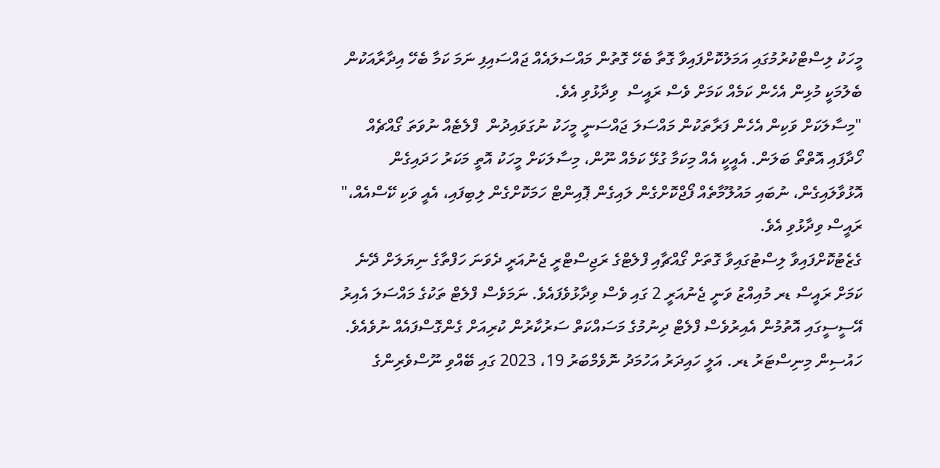މީހަކު ލިސްޓްކުރުމުގައި އަމަލުކޮށްފައިވާ ގޮތާ ބެހޭ ގޮތުން މައްސަލައެއް ޖައްސައިފި ނަމަ ކަމާ ބެހޭ އިދާރާއަކުން ބެލުމަކީ މުޅިން އެހެން ކަމެއް ކަމަށް ވެސް ރައީސް  ވިދާޅުވި އެވެ.
"މިސާލަކަށް ވަކިން އެހެން ފަރާތަކުން މައްސަލަ ޖައްސަނީ މީހަކު ނުގަވައިދުން  ފްލެޓެއް ނުވަތަ ގޯއްޗެއް ހޯދާފައި އޮތްތޯ ބަލަން. އެއީކީ އެއް މިކަމާ ގުޅޭ ކަމެއް ނޫން، މިސާލަކަށް މީހަކު އޮތީ މަކަރު ހަދައިގެން އޮޅުވާލައިގެން، ނުބައި މައުލޫމާތެއް ފޯޖްކޮށްގެން ލައިގެން ޕޮއިންޓް ހަމަކޮށްގެން ލިބިފައި، އެއީ ވަކި ކޭސްއެއް،" ރައީސް ވިދާޅުވި އެވެ.
ގެޒެޓުކޮށްފައިވާ ލިސްޓުގައިވާ ގޮތަށް ގޯއްޗާއި ފްލެޓްގެ ރަޖިސްޓްރީ ޖެނުއަރީ ދެވަނަ ހަފްތާގެ ނިޔަލަށް ދޭނެ ކަމަށް ރައީސް ޑރ މުއިއްޒު ވަނީ ޖެނުއަރީ 2 ގައި ވެސް ވިދާޅުވެފައެވެ. ނަމަވެސް ފްލެޓް ތަކުގެ މައްސަލަ އެއިރު އޭސީސީގައި އޮތުމުން އެއިރުވެސް ފްލެޓް ދިނުމުގެ މަސައްކަތް ސަރުކާރުން ކުރިއަށް ގެންގޮސްފައެއް ނުވެއެވެ.
ހައުސިން މިނިސްޓަރު ޑރ. އަލީ ހައިދަރު އަހުމަދު ނޮވެމްބަރު 19، 2023 ގައި ބޭއްވި ނޫސްވެރިންގެ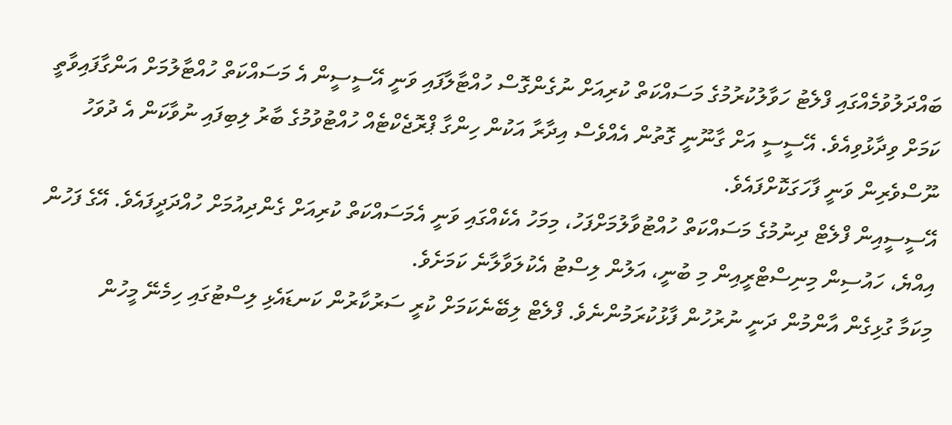ބައްދަލުވުމެއްގައި ފްލެޓު ހަވާލުކުރުމުގެ މަސައްކަތް ކުރިއަށް ނުގެންގޮސް ހުއްޓާލާފައި ވަނީ އޭސީސީން އެ މަސައްކަތް ހުއްޓާލުމަށް އަންގާފައިވާތީ ކަމަށް ވިދާޅުވިއެވެ. އޭސީސީ އަށް ގާނޫނީ ގޮތުން އެއްވެސް އިދާރާ އަކުން ހިންގާ ޕްރޮޖެކްޓެއް ހުއްޓުވުމުގެ ބާރު ލިބިފައި ނުވާކަން އެ ދުވަހު ނޫސްވެރިން ވަނީ ފާހަގަކޮށްފައެވެ.
އޭސީސީއިން ފްލެޓް ދިނުމުގެ މަސައްކަތް ހުއްޓުވާލުމަށްފަހު، މިމަހު އެކެއްގައި ވަނީ އެމަސައްކަތް ކުރިއަށް ގެންދިއުމަށް ހުއްދަދީފައެވެ. އޭގެ ފަހުން އިއްޔެ، ހައުސިން މިނިސްޓްރީއިން މި ބުނީ، އަލުން ލިސްޓު އެކުލަވާލާނެ ކަމަށެވެ.
މިކަމާ ގުޅިގެން އާންމުން ދަނީ ނުރުހުން ފާޅުކުރަމުންނެވެ. ފްލެޓް ލިބޭނެކަމަށް ކުރީ ސަރުކާރުން ކަނޑައެޅި ލިސްޓުގައި ހިމެނޭ މީހުން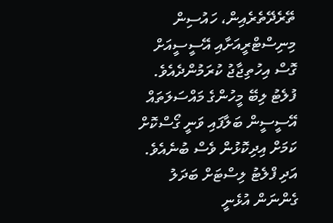ތޭރެދޭތެރެއިން، ހައުސިން މިނިސްޓްރީއަށާއި އޭސީސީއަށް ގޮސް އިހުތިޖާޖު ކުރަމުންދެއެވެ.
ފުލެޓު ލިބޭ މީހުންގެ މައްސަލަތައް އޭސީސީން ބަލާފައި ވަނީ ގޯސްކޮށް ކަމަށް އިދިކޮޅުން ވެސް ބުނެއެވެ. އަދި ފްލެޓު ލިސްޓަށް ބަދަލު ގެންނަން އުޅެނީ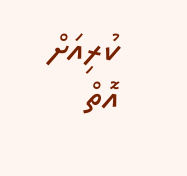ކުރިއަށް އޮތް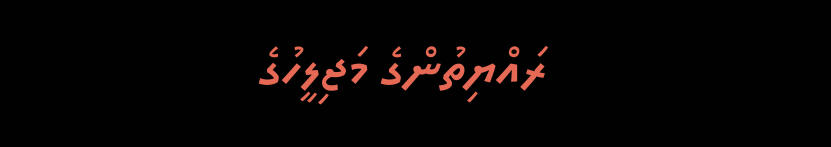ރައްޔިތުންގެ މަޖިލީހުގެ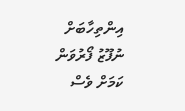އިންތިހާބަށް ނުފޫޒު ފޯރުވަން ކަމަށް ވެސް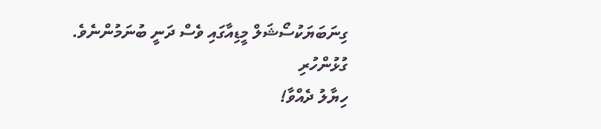ގިނަބަޔަކުސޯޝަލް މީޑިއާގައި ވެސް ދަނީ ބުނަމުންނެވެ.
ގުޅުންހުރި
ހިޔާލު ދެއްވާ!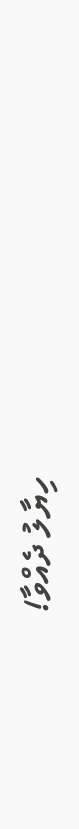ހިޔާލު ދެއްވާ!